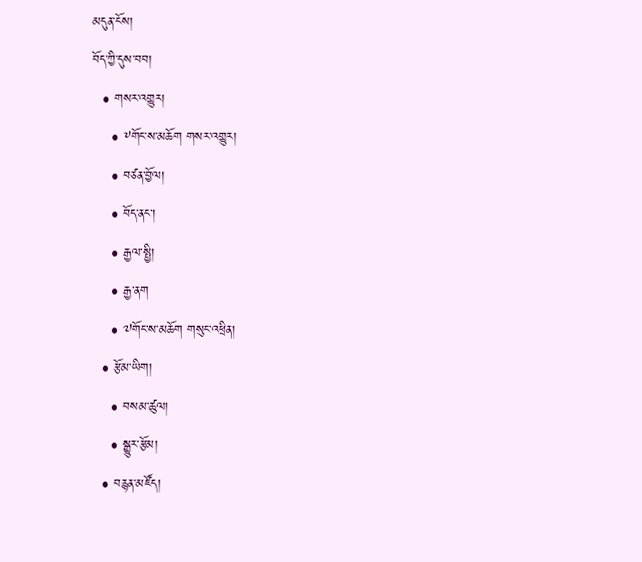མདུན་ངོས།
བོད་ཀྱི་དུས་བབ།
  • གསར་འགྱུར།
    • ༸གོང་ས་མཆོག གསར་འགྱུར།
    • བཙན་བྱོལ།
    • བོད་ནང་།
    • རྒྱལ་སྤྱི།
    • རྒྱ་ནག
    • ༧གོང་ས་མཆོག གསུང་འཕྲིན།
  • རྩོམ་ཡིག།
    • བསམ་ཚུལ།
    • སྒྱུར་རྩོམ།
  • བརྙན་མཛོད།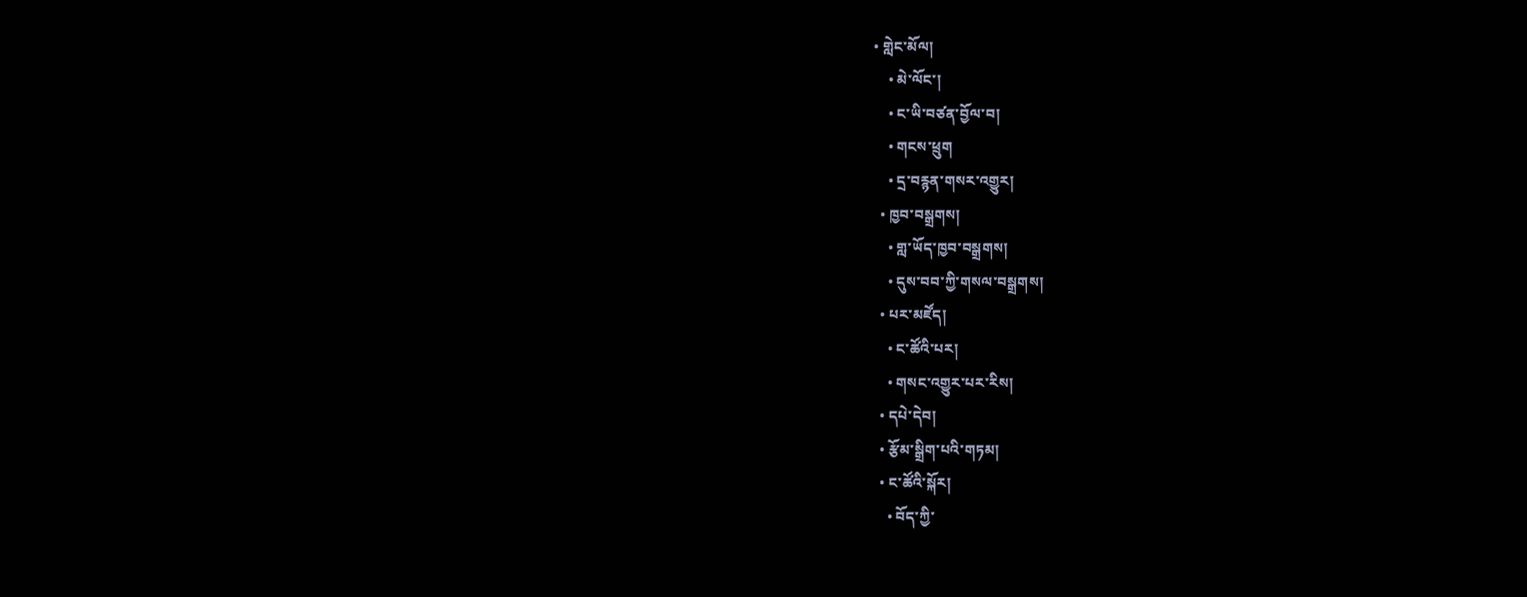• གླེང་མོལ།
    • མེ་ལོང་།
    • ང་ཡི་བཙན་བྱོལ་བ།
    • གངས་ཕྲུག
    • དྲ་བརྙན་གསར་འགྱུར།
  • ཁྱབ་བསྒྲགས།
    • གླ་ཡོད་ཁྱབ་བསྒྲགས།
    • དུས་བབ་ཀྱི་གསལ་བསྒྲགས།
  • པར་མཛོད།
    • ང་ཚོའི་པར།
    • གསང་འགྱུར་པར་རིས།
  • དཔེ་དེབ།
  • རྩོམ་སྒྲིག་པའི་གཏམ།
  • ང་ཚོའི་སྐོར།
    • བོད་ཀྱི་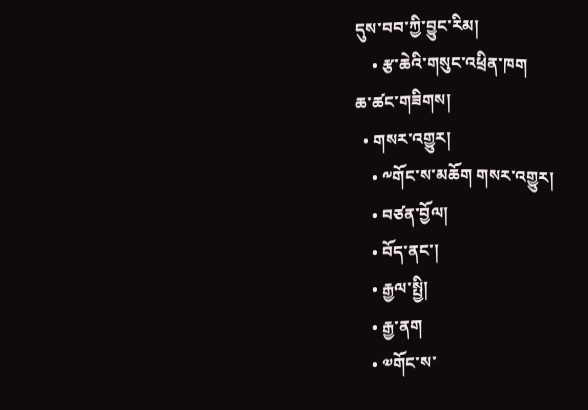དུས་བབ་ཀྱི་བྱུང་རིམ།
    • རྩ་ཆེའི་གསུང་འཕྲིན་ཁག
ཆ་ཚང་གཟིགས།
  • གསར་འགྱུར།
    • ༸གོང་ས་མཆོག གསར་འགྱུར།
    • བཙན་བྱོལ།
    • བོད་ནང་།
    • རྒྱལ་སྤྱི།
    • རྒྱ་ནག
    • ༧གོང་ས་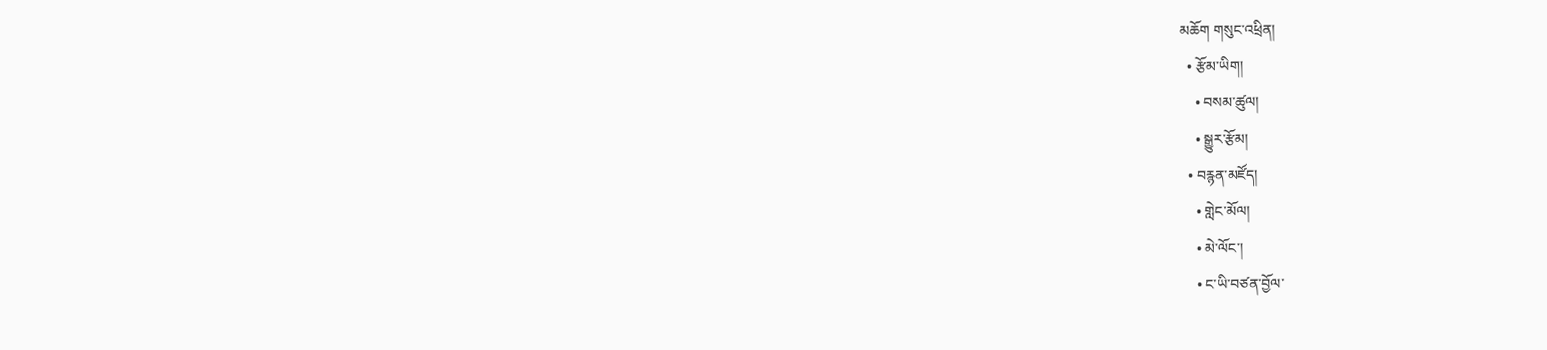མཆོག གསུང་འཕྲིན།
  • རྩོམ་ཡིག།
    • བསམ་ཚུལ།
    • སྒྱུར་རྩོམ།
  • བརྙན་མཛོད།
    • གླེང་མོལ།
    • མེ་ལོང་།
    • ང་ཡི་བཙན་བྱོལ་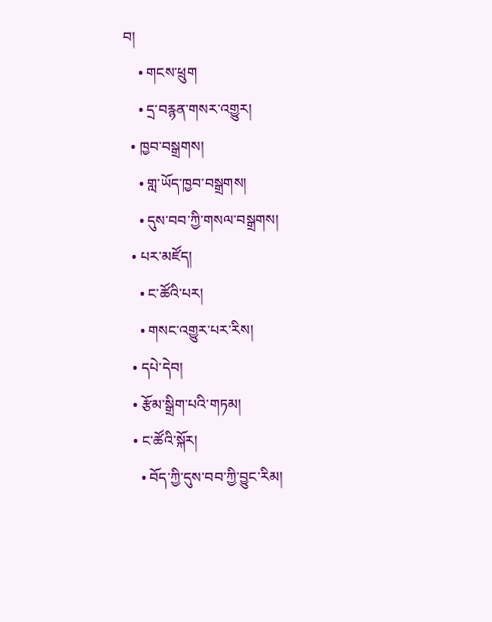བ།
    • གངས་ཕྲུག
    • དྲ་བརྙན་གསར་འགྱུར།
  • ཁྱབ་བསྒྲགས།
    • གླ་ཡོད་ཁྱབ་བསྒྲགས།
    • དུས་བབ་ཀྱི་གསལ་བསྒྲགས།
  • པར་མཛོད།
    • ང་ཚོའི་པར།
    • གསང་འགྱུར་པར་རིས།
  • དཔེ་དེབ།
  • རྩོམ་སྒྲིག་པའི་གཏམ།
  • ང་ཚོའི་སྐོར།
    • བོད་ཀྱི་དུས་བབ་ཀྱི་བྱུང་རིམ།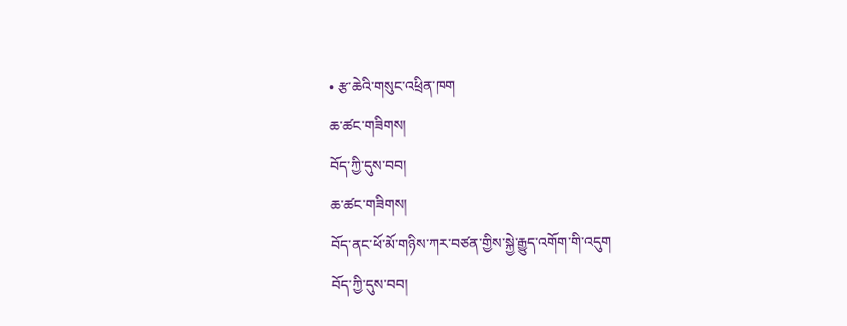• རྩ་ཆེའི་གསུང་འཕྲིན་ཁག
ཆ་ཚང་གཟིགས།
བོད་ཀྱི་དུས་བབ།
ཆ་ཚང་གཟིགས།
བོད་ནང་ཕོ་མོ་གཉིས་ཀར་བཙན་གྱིས་སྐྱེ་རྒྱུད་འགོག་གི་འདུག
བོད་ཀྱི་དུས་བབ།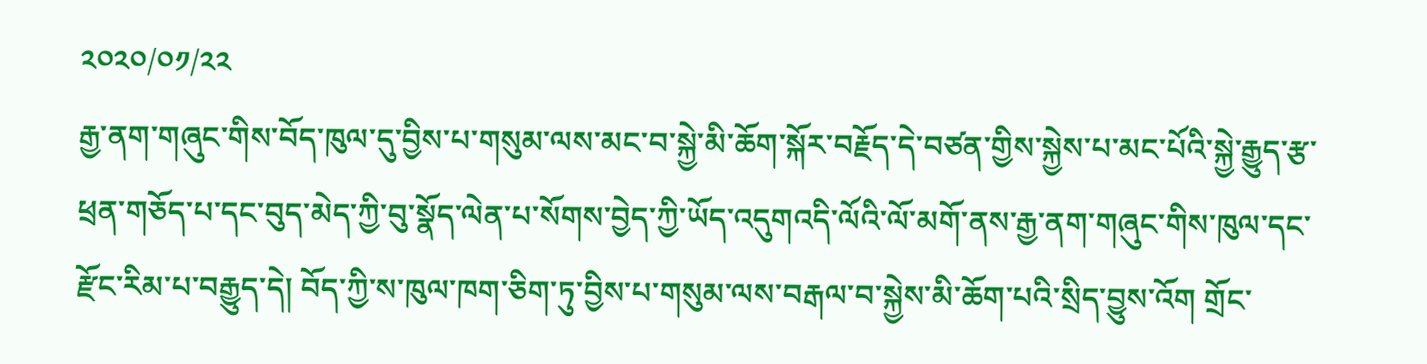༢༠༢༠/༠༡/༢༢
རྒྱ་ནག་གཞུང་གིས་བོད་ཁུལ་དུ་བྱིས་པ་གསུམ་ལས་མང་བ་སྐྱེ་མི་ཆོག་སྐོར་བརྗོད་དེ་བཙན་གྱིས་སྐྱེས་པ་མང་པོའི་སྐྱེ་རྒྱུད་རྩ་ཕྲན་གཅོད་པ་དང་བུད་མེད་ཀྱི་བུ་སྣོད་ལེན་པ་སོགས་བྱེད་ཀྱི་ཡོད་འདུགའདི་ལོའི་ལོ་མགོ་ནས་རྒྱ་ནག་གཞུང་གིས་ཁུལ་དང་རྫོང་རིམ་པ་བརྒྱུད་དེ། བོད་ཀྱི་ས་ཁུལ་ཁག་ཅིག་ཏུ་བྱིས་པ་གསུམ་ལས་བརྒལ་བ་སྐྱེས་མི་ཆོག་པའི་སྲིད་བྱུས་འོག གྲོང་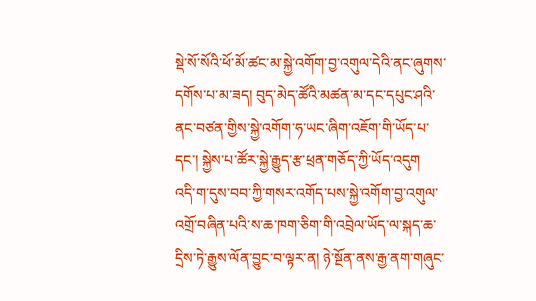སྡེ་སོ་སོའི་ཕོ་མོ་ཚང་མ་སྐྱེ་འགོག་བྱ་འགུལ་དེའི་ནང་ཞུགས་དགོས་པ་མ་ཟད། བུད་མེད་ཚོའི་མཚན་མ་དང་དཔུང་ཤའི་ནང་བཙན་གྱིས་སྐྱེ་འགོག་ཧ་ཡང་ཞིག་འཇོག་གི་ཡོད་པ་དང་། སྐྱེས་པ་ཚོར་སྐྱེ་རྒྱུད་རྩ་ཕྲན་གཅོད་ཀྱི་ཡོད་འདུག
འདི་ག་དུས་བབ་ཀྱི་གསར་འགོད་པས་སྐྱེ་འགོག་བྱ་འགུལ་འགྲོ་བཞིན་པའི་ས་ཆ་ཁག་ཅིག་གི་འབྲེལ་ཡོད་ལ་སྐད་ཆ་དྲིས་ཏེ་རྒྱུས་ལོན་བྱུང་བ་ལྟར་ན། ཉེ་སྔོན་ནས་རྒྱ་ནག་གཞུང་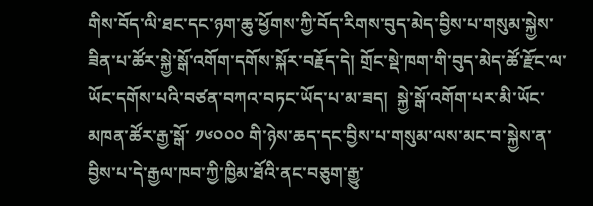གིས་བོད་ལི་ཐང་དང་ཉག་ཆུ་ཕྱོགས་ཀྱི་བོད་རིགས་བུད་མེད་བྱིས་པ་གསུམ་སྐྱེས་ཟིན་པ་ཚོར་སྐྱེ་སྒོ་འགོག་དགོས་སྐོར་བརྗོད་དེ། གྲོང་སྡེ་ཁག་གི་བུད་མེད་ཚོ་རྫོང་ལ་ཡོང་དགོས་པའི་བཙན་བཀའ་བཏང་ཡོད་པ་མ་ཟད།  སྐྱེ་སྒོ་འགོག་པར་མི་ཡོང་མཁན་ཚོར་རྒྱ་སྒོ་ ༡༦༠༠༠ གི་ཉེས་ཆད་དང་བྱིས་པ་གསུམ་ལས་མང་བ་སྐྱེས་ན་བྱིས་པ་དེ་རྒྱལ་ཁབ་ཀྱི་ཁྱིམ་ཐོའི་ནང་བཅུག་རྒྱུ་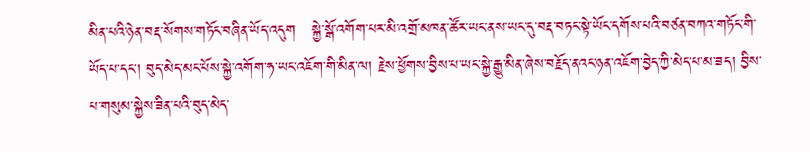མིན་པའི་ཉེན་བརྡ་སོགས་གཏོང་བཞིན་ཡོད་འདུག   སྐྱེ་སྒོ་འགོག་པར་མི་འགྲོ་མཁན་ཚོར་ཡང་ནས་ཡང་དུ་བརྡ་བཏང་སྟེ་ཡོང་དགོས་པའི་བཙན་བཀའ་གཏོང་གི་ཡོད་པ་དང་། བུད་མེད་མང་པོས་སྐྱེ་འགོག་ཧ་ཡང་འཇོག་གི་མིན་ལ། རྗེས་ཕྱོགས་བྱིས་པ་ཡང་སྐྱེ་རྒྱུ་མིན་ཞེས་བརྗོད་ནའང་ཉན་འཇོག་བྱེད་ཀྱི་མེད་པ་མ་ཟད། བྱིས་པ་གསུམ་སྐྱེས་ཟིན་པའི་བུད་མེད་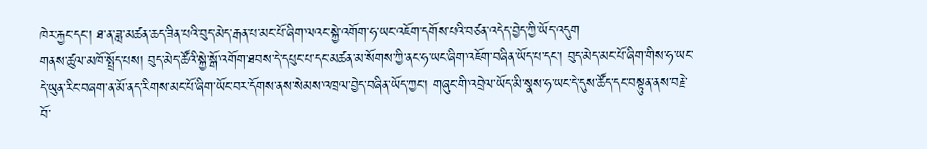ཁེར་རྐྱང་དང་། ཐ་ན་ཟླ་མཚན་ཆད་ཟིན་པའི་བུད་མེད་རྒན་པ་མང་པོ་ཞིག་ལའང་སྐྱེ་འགོག་ཧ་ཡང་འཇོག་དགོས་པའི་བཙན་འདེད་བྱེད་ཀྱི་ཡོད་འདུག
གནས་ཚུལ་མཁོ་སྤྲོད་པས། བུད་མེད་ཚོའི་སྐྱེ་སྒོ་འགོག་ཐབས་དེ་དཔུང་པ་དང་མཚན་མ་སོགས་ཀྱི་ནང་ཧ་ཡང་ཞིག་འཇོག་བཞིན་ཡོད་པ་དང་། བུད་མེད་མང་པོ་ཞིག་གིས་ཧ་ཡང་དེ་ཡུན་རིང་བཞག་ན་མོ་ནད་རིགས་མང་པོ་ཞིག་ཡོང་བར་དོགས་ནས་སེམས་འཁྲལ་བྱེད་བཞིན་ཡོད་ཀྱང་། གཞུང་གི་འབྲེལ་ཡོད་མི་སྣས་ཧ་ཡང་དེ་དུས་ཚོད་དང་བསྟུན་ནས་བརྗེ་བོ་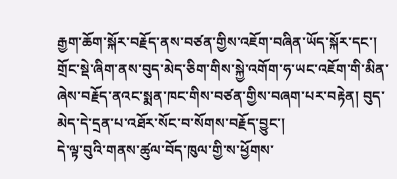རྒྱག་ཆོག་སྐོར་བརྗོད་ནས་བཙན་གྱིས་འཇོག་བཞིན་ཡོད་སྐོར་དང་། གྲོང་སྡེ་ཞིག་ནས་བུད་མེད་ཅིག་གིས་སྐྱེ་འགོག་ཧ་ཡང་འཇོག་གི་མིན་ཞེས་བརྗོད་ནའང་སྨན་ཁང་གིས་བཙན་གྱིས་བཞག་པར་བརྟེན། བུད་མེད་དེ་དྲན་པ་འཐོར་སོང་བ་སོགས་བརྗོད་བྱུང་།
དེ་ལྟ་བུའི་གནས་ཚུལ་བོད་ཁུལ་གྱི་ས་ཕྱོགས་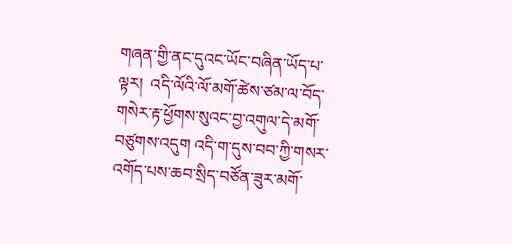གཞན་གྱི་ནང་དུའང་ཡོང་བཞིན་ཡོད་པ་ལྟར།  འདི་ལོའི་ལོ་མགོ་ཚེས་ཙམ་ལ་བོད་གསེར་རྟ་ཕྱོགས་སུའང་བྱ་འགུལ་དེ་མགོ་བཙུགས་འདུག འདི་ག་དུས་བབ་ཀྱི་གསར་འགོད་པས་ཆབ་སྲིད་བཙོན་ཟུར་མགོ་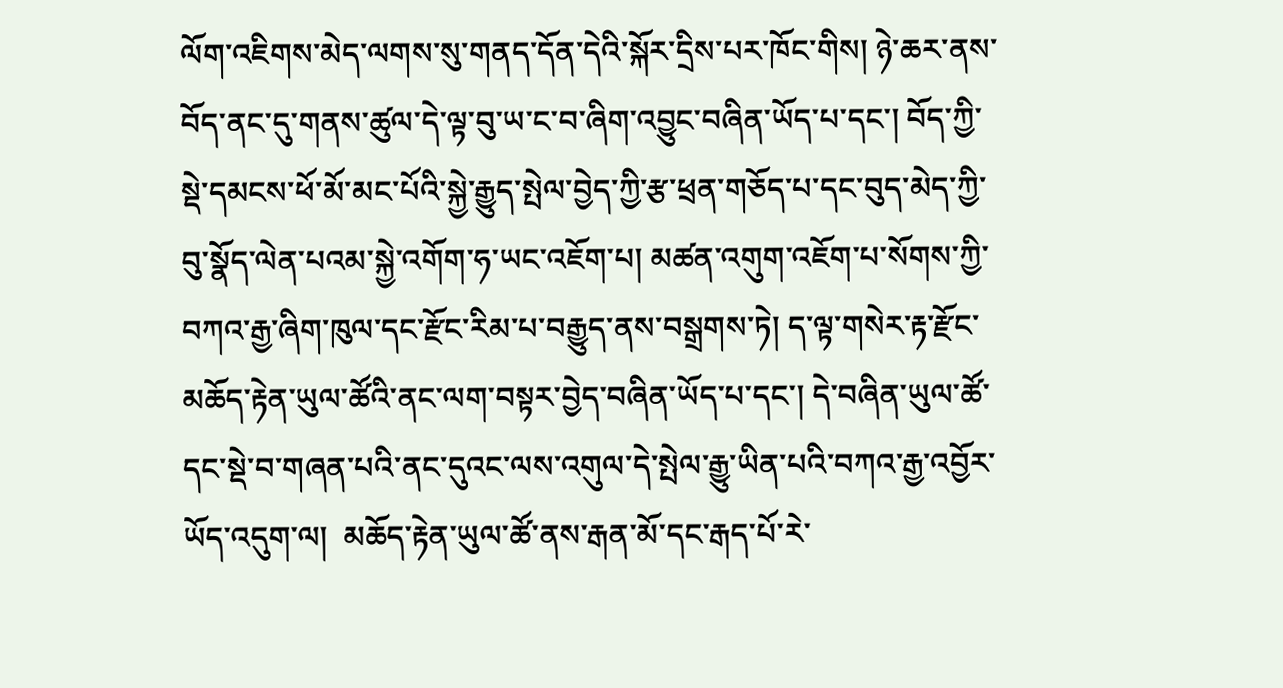ལོག་འཇིགས་མེད་ལགས་སུ་གནད་དོན་དེའི་སྐོར་དྲིས་པར་ཁོང་གིས། ཉེ་ཆར་ནས་བོད་ནང་དུ་གནས་ཚུལ་དེ་ལྟ་བུ་ཡ་ང་བ་ཞིག་འབྱུང་བཞིན་ཡོད་པ་དང་། བོད་ཀྱི་སྡེ་དམངས་ཕོ་མོ་མང་པོའི་སྐྱེ་རྒྱུད་སྤེལ་བྱེད་ཀྱི་རྩ་ཕྲན་གཅོད་པ་དང་བུད་མེད་ཀྱི་བུ་སྣོད་ལེན་པའམ་སྐྱེ་འགོག་ཧ་ཡང་འཇོག་པ། མཚན་འགུག་འཇོག་པ་སོགས་ཀྱི་བཀའ་རྒྱ་ཞིག་ཁུལ་དང་རྫོང་རིམ་པ་བརྒྱུད་ནས་བསྒྲགས་ཏེ། ད་ལྟ་གསེར་རྟ་རྫོང་མཆོད་རྟེན་ཡུལ་ཚོའི་ནང་ལག་བསྟར་བྱེད་བཞིན་ཡོད་པ་དང་། དེ་བཞིན་ཡུལ་ཚོ་དང་སྡེ་བ་གཞན་པའི་ནང་དུའང་ལས་འགུལ་དེ་སྤེལ་རྒྱུ་ཡིན་པའི་བཀའ་རྒྱ་འབྱོར་ཡོད་འདུག་ལ།  མཆོད་རྟེན་ཡུལ་ཚོ་ནས་རྒན་མོ་དང་རྒད་པོ་རེ་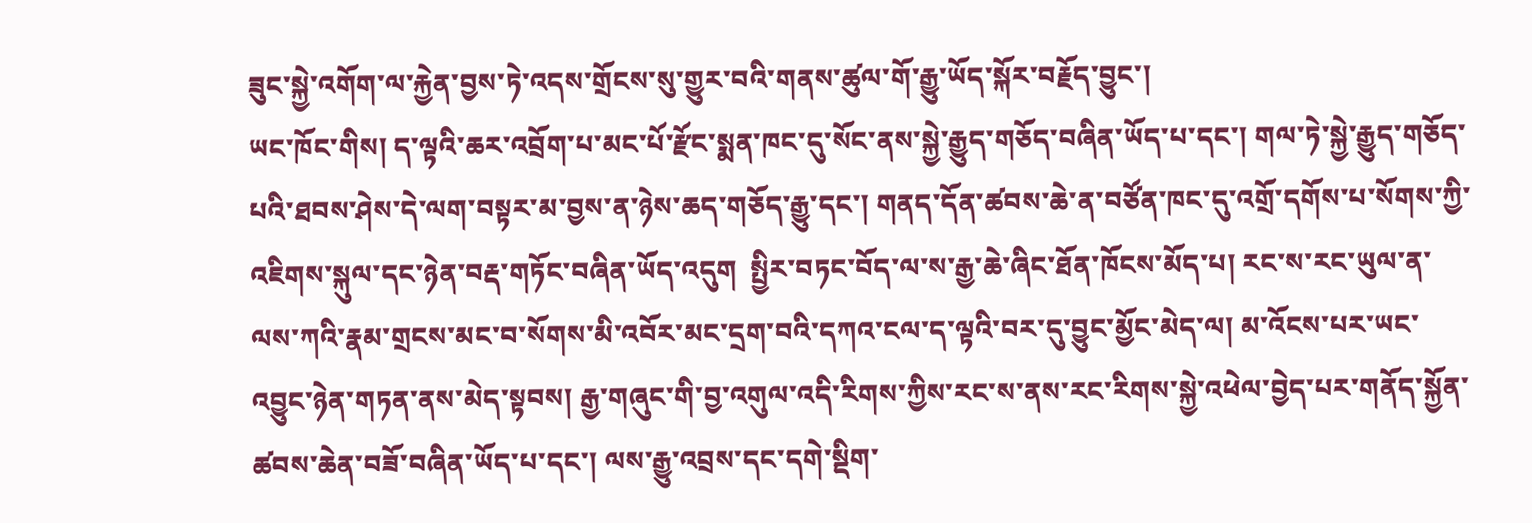ཟུང་སྐྱེ་འགོག་ལ་རྐྱེན་བྱས་ཏེ་འདས་གྲོངས་སུ་གྱུར་བའི་གནས་ཚུལ་གོ་རྒྱུ་ཡོད་སྐོར་བརྗོད་བྱུང་།
ཡང་ཁོང་གིས། ད་ལྟའི་ཆར་འབྲོག་པ་མང་པོ་རྫོང་སྨན་ཁང་དུ་སོང་ནས་སྐྱེ་རྒྱུད་གཅོད་བཞིན་ཡོད་པ་དང་། གལ་ཏེ་སྐྱེ་རྒྱུད་གཅོད་པའི་ཐབས་ཤེས་དེ་ལག་བསྟར་མ་བྱས་ན་ཉེས་ཆད་གཅོད་རྒྱུ་དང་། གནད་དོན་ཚབས་ཆེ་ན་བཙོན་ཁང་དུ་འགྲོ་དགོས་པ་སོགས་ཀྱི་འཇིགས་སྐུལ་དང་ཉེན་བརྡ་གཏོང་བཞིན་ཡོད་འདུག  སྤྱིར་བཏང་བོད་ལ་ས་རྒྱ་ཆེ་ཞིང་ཐོན་ཁོངས་མོད་པ། རང་ས་རང་ཡུལ་ན་ལས་ཀའི་རྣམ་གྲངས་མང་བ་སོགས་མི་འབོར་མང་དྲག་བའི་དཀའ་ངལ་ད་ལྟའི་བར་དུ་བྱུང་མྱོང་མེད་ལ། མ་འོངས་པར་ཡང་འབྱུང་ཉེན་གཏན་ནས་མེད་སྟབས། རྒྱ་གཞུང་གི་བྱ་འགུལ་འདི་རིགས་ཀྱིས་རང་ས་ནས་རང་རིགས་སྐྱེ་འཕེལ་བྱེད་པར་གནོད་སྐྱོན་ཚབས་ཆེན་བཟོ་བཞིན་ཡོད་པ་དང་། ལས་རྒྱུ་འབྲས་དང་དགེ་སྡིག་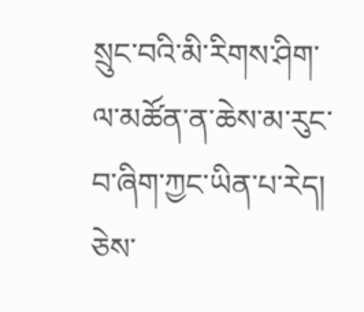སྲུང་བའི་མི་རིགས་ཤིག་ལ་མཚོན་ན་ཆེས་མ་རུང་བ་ཞིག་ཀྱང་ཡིན་པ་རེད། ཅེས་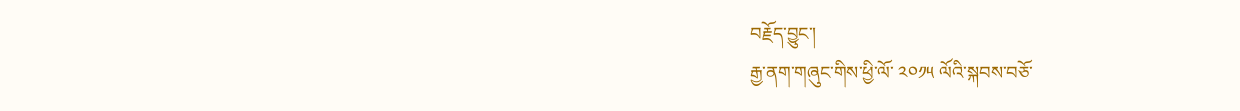བརྗོད་བྱུང་།
རྒྱ་ནག་གཞུང་གིས་ཕྱི་ལོ་ ༢༠༡༥ ལོའི་སྐབས་བཅོ་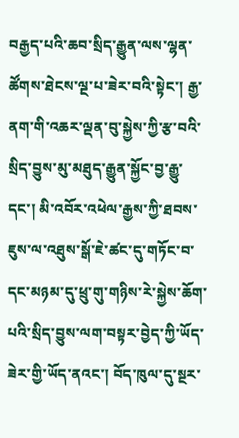བརྒྱད་པའི་ཆབ་སྲིད་རྒྱུན་ལས་ལྷན་ཚོགས་ཐེངས་ལྔ་པ་ཟེར་བའི་སྟེང་། རྒྱ་ནག་གི་འཆར་ལྡན་བུ་སྐྱེས་ཀྱི་རྩ་བའི་སྲིད་བྱུས་མུ་མཐུད་རྒྱུན་སྐྱོང་བྱ་རྒྱུ་དང་། མི་འབོར་འཕེལ་རྒྱས་ཀྱི་ཐབས་ཇུས་ལ་འཐུས་སྒོ་ཇེ་ཚང་དུ་གཏོང་བ་དང་མཉམ་དུ་ཕྲུ་གུ་གཉིས་རེ་སྐྱེས་ཆོག་པའི་སྲིད་བྱུས་ལག་བསྟར་བྱེད་ཀྱི་ཡོད་ཟེར་གྱི་ཡོད་ནའང་། བོད་ཁུལ་དུ་སྔར་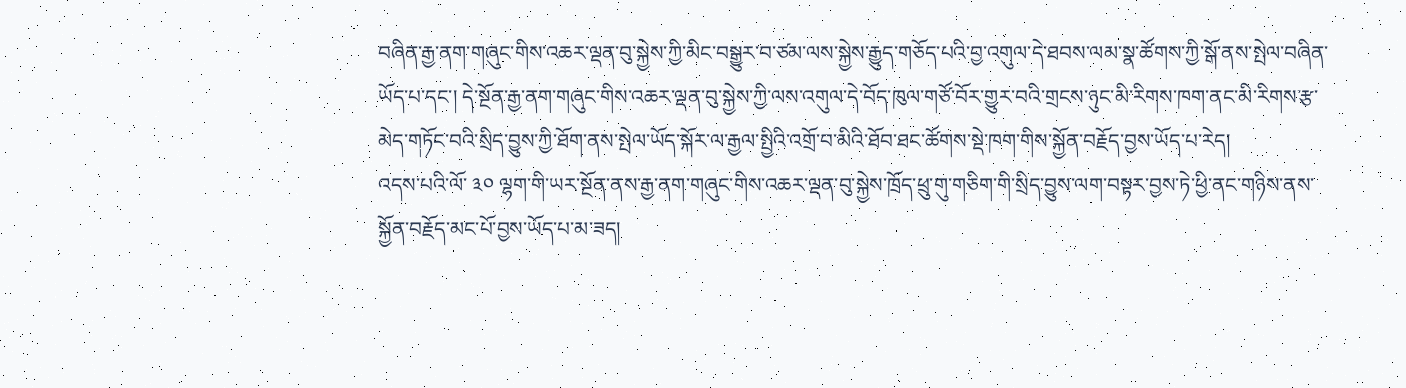བཞིན་རྒྱ་ནག་གཞུང་གིས་འཆར་ལྡན་བུ་སྐྱེས་ཀྱི་མིང་བསྒྱུར་བ་ཙམ་ལས་སྐྱེས་རྒྱུད་གཅོད་པའི་བྱ་འགུལ་དེ་ཐབས་ལམ་སྣ་ཚོགས་ཀྱི་སྒོ་ནས་སྤེལ་བཞིན་ཡོད་པ་དང་། དེ་སྔོན་རྒྱ་ནག་གཞུང་གིས་འཆར་ལྡན་བུ་སྐྱེས་ཀྱི་ལས་འགུལ་དེ་བོད་ཁུལ་གཙོ་བོར་གྱུར་བའི་གྲངས་ཉུང་མི་རིགས་ཁག་ནང་མི་རིགས་རྩ་མེད་གཏོང་བའི་སྲིད་བྱུས་ཀྱི་ཐོག་ནས་སྤེལ་ཡོད་སྐོར་ལ་རྒྱལ་སྤྱིའི་འགྲོ་བ་མིའི་ཐོབ་ཐང་ཚོགས་སྡེ་ཁག་གིས་སྐྱོན་བརྗོད་བྱས་ཡོད་པ་རེད།
འདས་པའི་ལོ་ ༣༠ ལྷག་གི་ཡར་སྔོན་ནས་རྒྱ་ནག་གཞུང་གིས་འཆར་ལྡན་བུ་སྐྱེས་ཁྲོད་ཕྲུ་གུ་གཅིག་གི་སྲིད་བྱུས་ལག་བསྟར་བྱས་ཏེ་ཕྱི་ནང་གཉིས་ནས་སྐྱོན་བརྗོད་མང་པོ་བྱས་ཡོད་པ་མ་ཟད།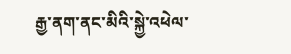རྒྱ་ནག་ནང་མིའི་སྐྱེ་འཕེལ་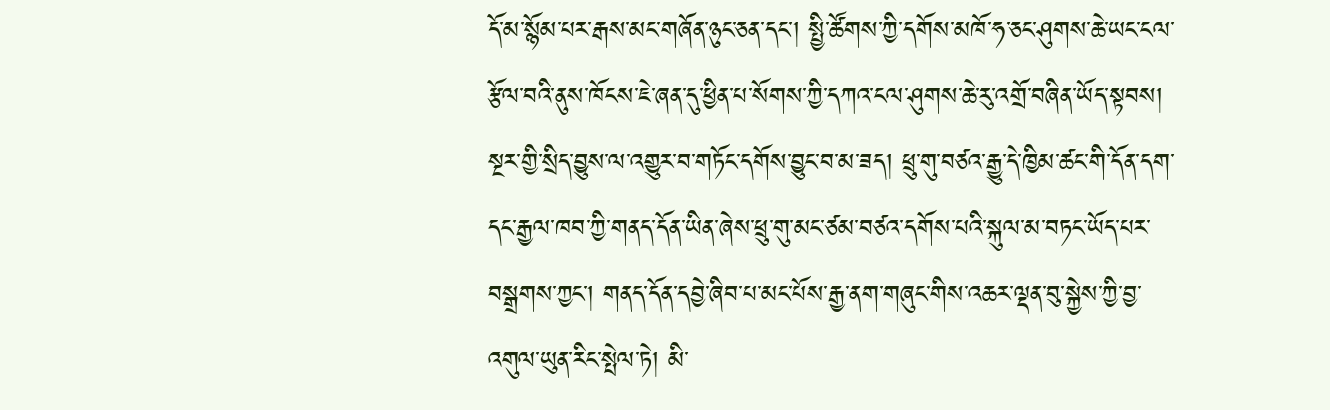དོ་མ་སྙོམ་པར་རྒས་མང་གཞོན་ཉུང་ཅན་དང་། སྤྱི་ཚོགས་ཀྱི་དགོས་མཁོ་ཧ་ཅང་ཤུགས་ཆེ་ཡང་ངལ་རྩོལ་བའི་ནུས་ཁོངས་ཇེ་ཞན་དུ་ཕྱིན་པ་སོགས་ཀྱི་དཀའ་ངལ་ཤུགས་ཆེ་རུ་འགྲོ་བཞིན་ཡོད་སྟབས། སྔར་གྱི་སྲིད་བྱུས་ལ་འགྱུར་བ་གཏོང་དགོས་བྱུང་བ་མ་ཟད། ཕྲུ་གུ་བཙའ་རྒྱུ་དེ་ཁྱིམ་ཚང་གི་དོན་དག་དང་རྒྱལ་ཁབ་ཀྱི་གནད་དོན་ཡིན་ཞེས་ཕྲུ་གུ་མང་ཙམ་བཙའ་དགོས་པའི་སྐུལ་མ་བཏང་ཡོད་པར་བསྒྲགས་ཀྱང་། གནད་དོན་དབྱེ་ཞིབ་པ་མང་པོས་རྒྱ་ནག་གཞུང་གིས་འཆར་ལྡན་བུ་སྐྱེས་ཀྱི་བྱ་འགུལ་ཡུན་རིང་སྤེལ་ཏེ། མི་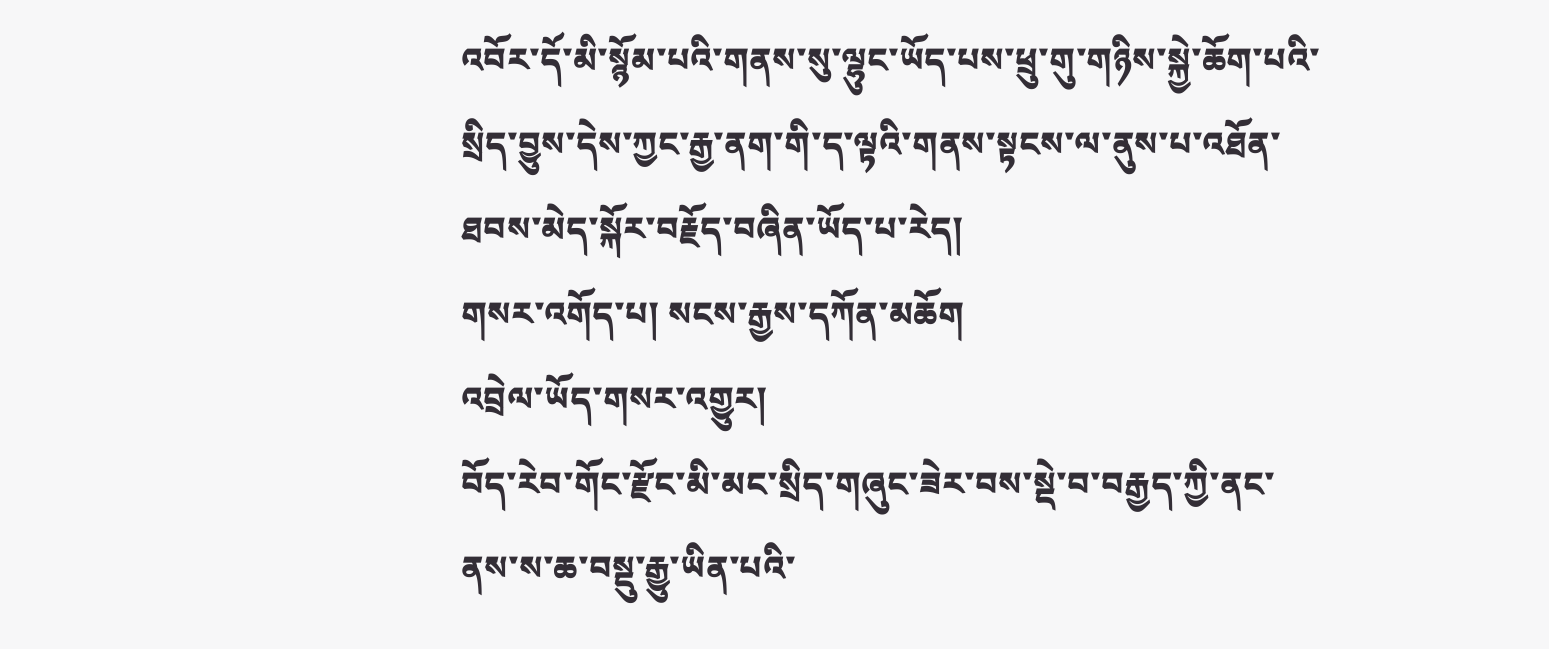འབོར་དོ་མི་སྙོམ་པའི་གནས་སུ་ལྷུང་ཡོད་པས་ཕྲུ་གུ་གཉིས་སྐྱེ་ཆོག་པའི་སྲིད་བྱུས་དེས་ཀྱང་རྒྱ་ནག་གི་ད་ལྟའི་གནས་སྟངས་ལ་ནུས་པ་འཐོན་ཐབས་མེད་སྐོར་བརྗོད་བཞིན་ཡོད་པ་རེད།
གསར་འགོད་པ། སངས་རྒྱས་དཀོན་མཆོག
འབྲེལ་ཡོད་གསར་འགྱུར།
བོད་རེབ་གོང་རྫོང་མི་མང་སྲིད་གཞུང་ཟེར་བས་སྡེ་བ་བརྒྱད་ཀྱི་ནང་ནས་ས་ཆ་བསྡུ་རྒྱུ་ཡིན་པའི་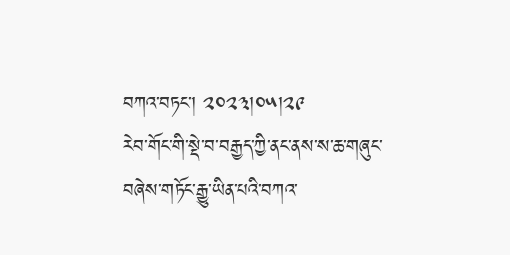བཀའ་བཏང་། ༢༠༢༣།༠༥།༢༩
རེབ་གོང་གི་སྡེ་བ་བརྒྱད་ཀྱི་ནང་ནས་ས་ཆ་གཞུང་བཞེས་གཏོང་རྒྱུ་ཡིན་པའི་བཀའ་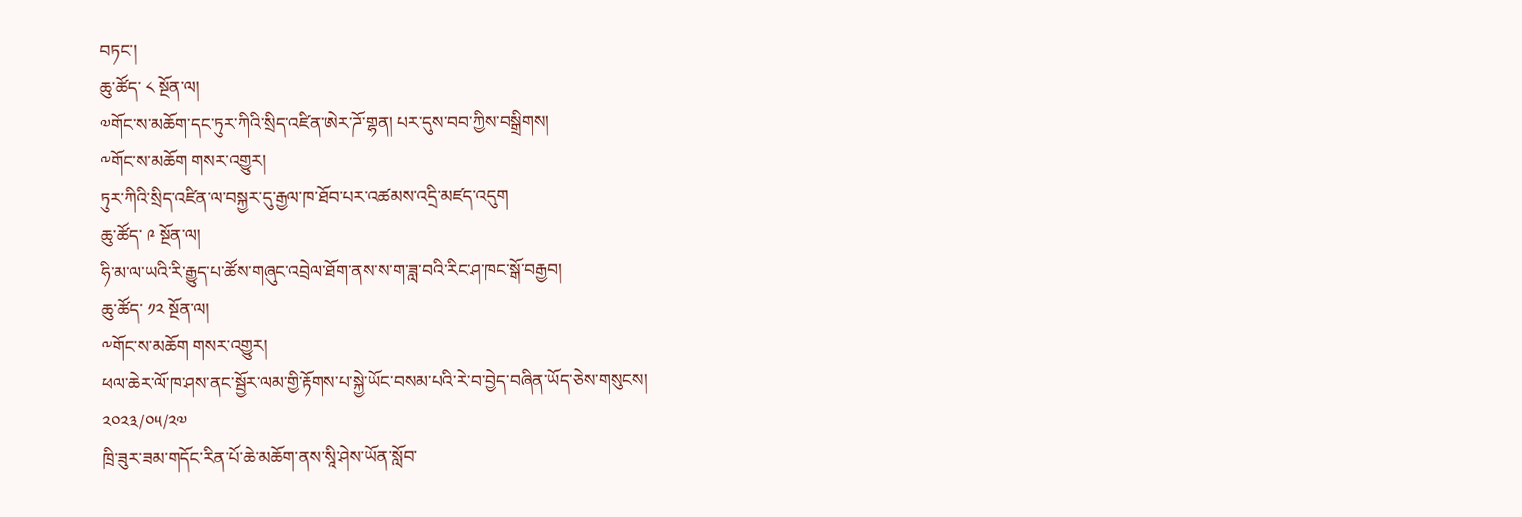བཏང་།
ཆུ་ཚོད་ ༨ སྔོན་ལ།
༧གོང་ས་མཆོག་དང་ཏུར་ཀིའི་སྲིད་འཛིན་ཨེར་ཌོ་གྷན། པར་དུས་བབ་ཀྱིས་བསྒྲིགས།
༸གོང་ས་མཆོག གསར་འགྱུར།
ཏུར་ཀིའི་སྲིད་འཛིན་ལ་བསྐྱར་དུ་རྒྱལ་ཁ་ཐོབ་པར་འཚམས་འདྲི་མཛད་འདུག
ཆུ་ཚོད་ ༩ སྔོན་ལ།
ཧི་མ་ལ་ཡའི་རི་རྒྱུད་པ་ཚོས་གཞུང་འབྲེལ་ཐོག་ནས་ས་ག་ཟླ་བའི་རིང་ཤ་ཁང་སྒོ་བརྒྱབ།
ཆུ་ཚོད་ ༡༢ སྔོན་ལ།
༸གོང་ས་མཆོག གསར་འགྱུར།
ཕལ་ཆེར་ལོ་ཁ་ཤས་ནང་སྦྱོར་ལམ་གྱི་རྟོགས་པ་སྐྱེ་ཡོང་བསམ་པའི་རེ་བ་བྱེད་བཞིན་ཡོད་ཅེས་གསུངས།
༢༠༢༣/༠༥/༢༧
ཁྲི་ཟུར་ཟམ་གདོང་རིན་པོ་ཆེ་མཆོག་ནས་སཱི་ཤེས་ཡོན་སློབ་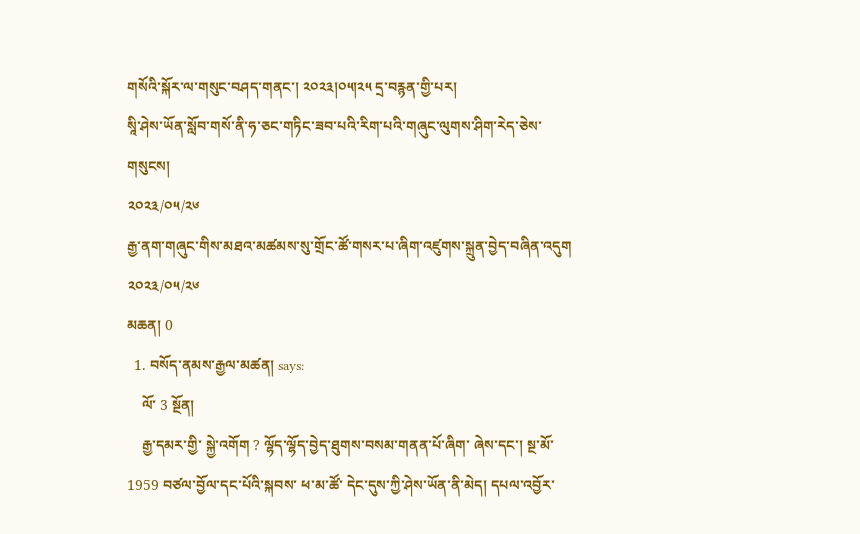གསོའི་སྐོར་ལ་གསུང་བཤད་གནང་། ༢༠༢༣།༠༥།༢༥ དྲ་བརྙན་གྱི་པར།
སཱི་ཤེས་ཡོན་སློབ་གསོ་ནི་ཧ་ཅང་གཏིང་ཟབ་པའི་རིག་པའི་གཞུང་ལུགས་ཤིག་རེད་ཅེས་གསུངས།
༢༠༢༣/༠༥/༢༦
རྒྱ་ནག་གཞུང་གིས་མཐའ་མཚམས་སུ་གྲོང་ཚོ་གསར་པ་ཞིག་འཛུགས་སྐྲུན་བྱེད་བཞིན་འདུག
༢༠༢༣/༠༥/༢༦
མཆན། 0
  1. བསོད་ནམས་རྒྱལ་མཚན། says:
    ལོ་ 3 སྔོན།
    རྒྱ་དམར་གྱི་ སྐྱེ་འགོག ? ལྷོད་ལྷོད་བྱེད་ཐུགས་བསམ་གནན་པོ་ཞིག་ ཞེས་དང་། སྔ་མོ་ 1959 བཙལ་བྱོལ་དང་པོའི་སྐབས་ ཕ་མ་ཚོ་ དེང་དུས་ཀྱི་ཤེས་ཡོན་ནི་མེད། དཔལ་འབྱོར་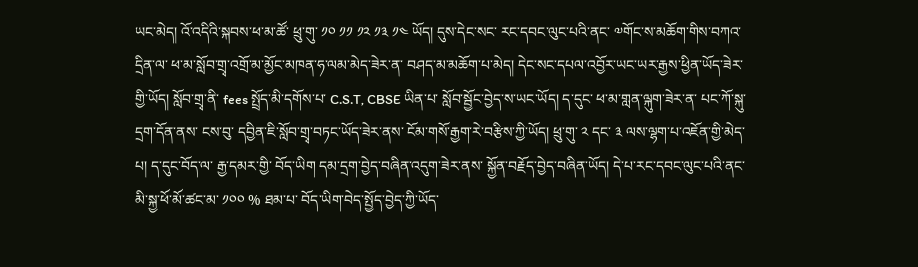ཡང་མེད། འོ་འདིའི་སྐབས་ཕ་མ་ཚོ་ ཕྲུ་གུ་ ༡༠ ༡༡ ༡༢ ༡༣ ༡༤ ཡོད། དུས་དེང་སང་ རང་དབང་ལུང་པའི་ནང་ ༧གོང་ས་མཆོག་གིས་བཀའ་དྲིན་ལ་ ཕ་མ་སློབ་གྲྭ་འགྲོ་མ་མྱོང་མཁན་ཧ་ལམ་མེད་ཟེར་ན་ བཤད་མ་མཆོག་པ་མེད། དེང་སང་དཔལ་འབྱོར་ཡང་ཡར་རྒྱས་ཕྱིན་ཡོད་ཟེར་གྱི་ཡོད། སློབ་གྲྭ་ནི་ fees སྤྲོད་མི་དགོས་པ་ C.S.T, CBSE ཡིན་པ་ སློབ་སྦྱོང་བྱེད་ས་ཡང་ཡོད། ད་དུང་ ཕ་མ་གླན་ལྐུག་ཟེར་ན་ པང་ཀོ་སྐུ་དྲག་དོན་ནས་ ངས་བུ་ དབྱིན་ཇི་སློབ་གྲྭ་བཏང་ཡོད་ཟེར་ནས་ ངོམ་གསོ་རྒྱག་རེ་བརྩིས་ཀྱི་ཡོད། ཕྲུ་གུ་ ༢ དང་ ༣ ལས་ལྷག་པ་འཇོན་གྱི་མེད་པ། ད་དུང་བོད་ལ་ རྒྱ་དམར་གྱི་ བོད་ཡིག དམ་དྲག་བྱེད་བཞིན་འདུག་ཟེར་ནས་ སྐྱོན་བརྗོད་བྱེད་བཞིན་ཡོད། དེ་པ་རང་དབང་ལུང་པའི་ནང་ མི་སྐྱ་ཕོ་མོ་ཚང་མ་ ༡༠༠ % ཐམ་པ་ བོད་ཡིག་བེད་སྤྱོད་བྱེད་ཀྱི་ཡོད་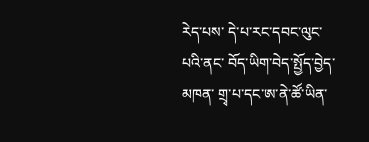རེད་པས་ དེ་པ་རང་དབང་ལུང་པའི་ནང་ བོད་ཡིག་བེད་སྤྱོད་བྱེད་མཁན་ གྲྭ་པ་དང་ཨ་ནེ་ཚོ་ཡིན་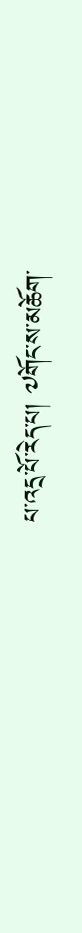པ་འདྲ་པོ་རེད་པ། ༧གོང་ས་མཆོག་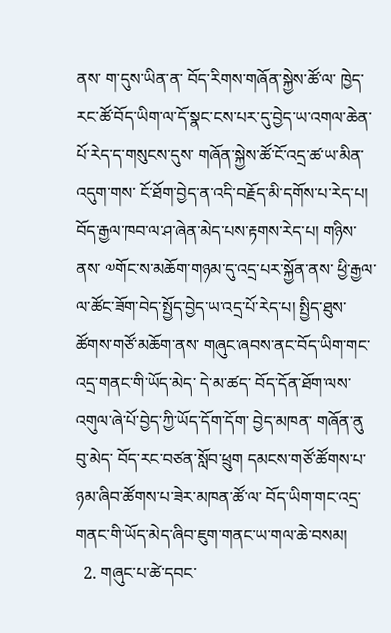ནས་ ག་དུས་ཡིན་ན་ བོད་རིགས་གཞོན་སྐྱེས་ཚོ་ལ་ ཁྱེད་རང་ཚོ་བོད་ཡིག་ལ་དོ་སྣང་ངས་པར་དུ་བྱེད་ཡ་འགལ་ཆེན་པོ་རེད་ད་གསུངས་དུས་ གཞོན་སྐྱེས་ཚོ་ངོ་འདྲ་ཚ་ཡ་མིན་འདུག་གས་ ངོ་ཐོག་བྱེད་ན་འདི་བརྗོད་མི་དགོས་པ་རེད་པ། བོད་རྒྱལ་ཁབ་ལ་ཤ་ཞེན་མེད་པས་རྟགས་རེད་པ། གཉིས་ནས་ ༧གོང་ས་མཆོག་གཉམ་དུ་འདྲ་པར་སྐྱོན་ནས་ ཕྱི་རྒྱལ་ལ་ཚོང་ཟོག་བེད་སྤྱོད་བྱེད་ཡ་འདྲ་པོ་རེད་པ། སྤྱིད་ཐུས་ཚོགས་གཙོ་མཆོག་ནས་ གཞུང་ཞབས་ནང་བོད་ཡིག་གང་འདྲ་གནང་གི་ཡོད་མེད་ དེ་མ་ཚད་ བོད་དོན་ཐོག་ལས་འགུལ་ཞེ་པོ་བྱེད་ཀྱི་ཡོད་དོག་དོག་ བྱེད་མཁན་ གཞོན་ནུ བུ་མེད་ བོད་རང་བཙན་སློབ་ཕྲུག དམངས་གཙོ་ཚོགས་པ་ ཉམ་ཞིབ་ཚོགས་པ་ཟེར་མཁན་ཚོ་ལ་ བོད་ཡིག་གང་འདྲ་གནང་གི་ཡོད་མེད་ཞིབ་ཇུག་གནང་ཡ་གལ་ཆེ་བསམ།
  2. གཞུང་པ་ཚེ་དབང་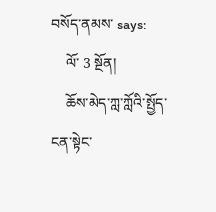བསོད་ནམས་ says:
    ལོ་ 3 སྔོན།
    ཆོས་མེད་ཀླ་ཀློའི་སྤྱོད་ངན་སྟེང་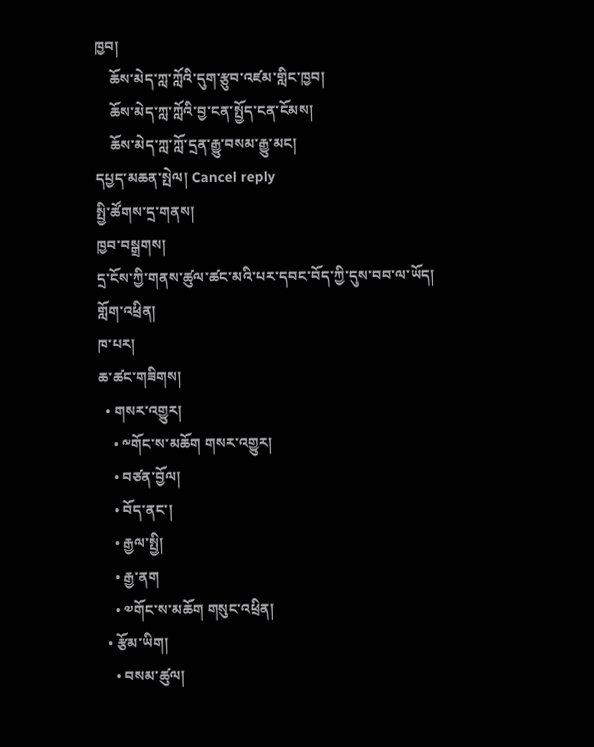ཁྱབ།
    ཆོས་མེད་ཀླ་ཀློའི་དུག་རྩུབ་འཛམ་གླིང་ཁྱབ།
    ཆོས་མེད་ཀླ་ཀློའི་བྱ་ངན་སྤྱོད་ངན་ངོམས།
    ཆོས་མེད་ཀླ་ཀློ་དྲན་རྒྱུ་བསམ་རྒྱུ་མང།
དཔྱད་མཆན་སྤེལ། Cancel reply
སྤྱི་ཚོགས་དྲ་གནས།
ཁྱབ་བསྒྲགས།
དྲ་ངོས་ཀྱི་གནས་ཚུལ་ཚང་མའི་པར་དབང་བོད་ཀྱི་དུས་བབ་ལ་ཡོད།
གློག་འཕྲིན།
ཁ་པར།
ཆ་ཚང་གཟིགས།
  • གསར་འགྱུར།
    • ༸གོང་ས་མཆོག གསར་འགྱུར།
    • བཙན་བྱོལ།
    • བོད་ནང་།
    • རྒྱལ་སྤྱི།
    • རྒྱ་ནག
    • ༧གོང་ས་མཆོག གསུང་འཕྲིན།
  • རྩོམ་ཡིག།
    • བསམ་ཚུལ།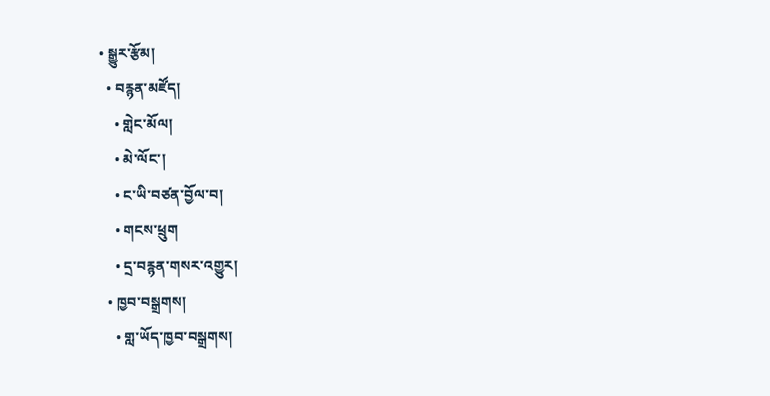• སྒྱུར་རྩོམ།
  • བརྙན་མཛོད།
    • གླེང་མོལ།
    • མེ་ལོང་།
    • ང་ཡི་བཙན་བྱོལ་བ།
    • གངས་ཕྲུག
    • དྲ་བརྙན་གསར་འགྱུར།
  • ཁྱབ་བསྒྲགས།
    • གླ་ཡོད་ཁྱབ་བསྒྲགས།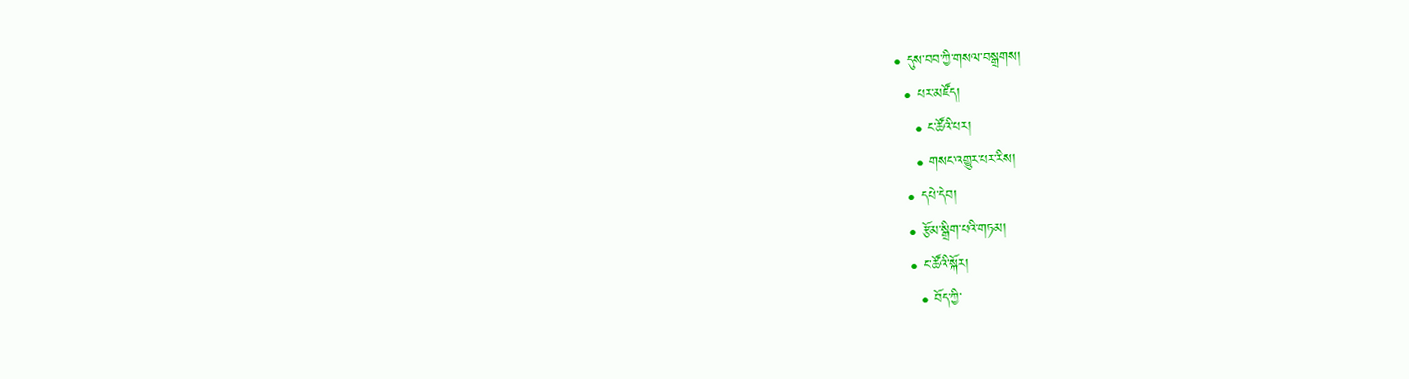• དུས་བབ་ཀྱི་གསལ་བསྒྲགས།
  • པར་མཛོད།
    • ང་ཚོའི་པར།
    • གསང་འགྱུར་པར་རིས།
  • དཔེ་དེབ།
  • རྩོམ་སྒྲིག་པའི་གཏམ།
  • ང་ཚོའི་སྐོར།
    • བོད་ཀྱི་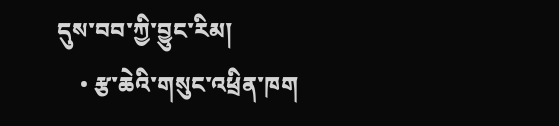དུས་བབ་ཀྱི་བྱུང་རིམ།
    • རྩ་ཆེའི་གསུང་འཕྲིན་ཁག